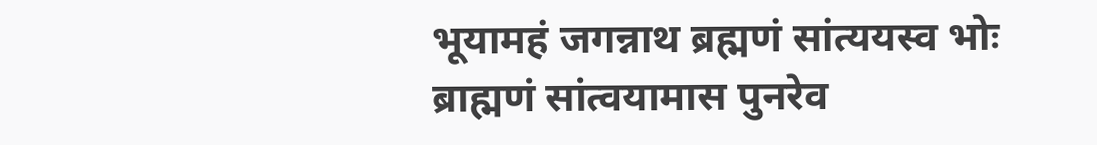भूयामहं जगन्नाथ ब्रह्मणं सांत्ययस्व भोः
ब्राह्मणं सांत्वयामास पुनरेव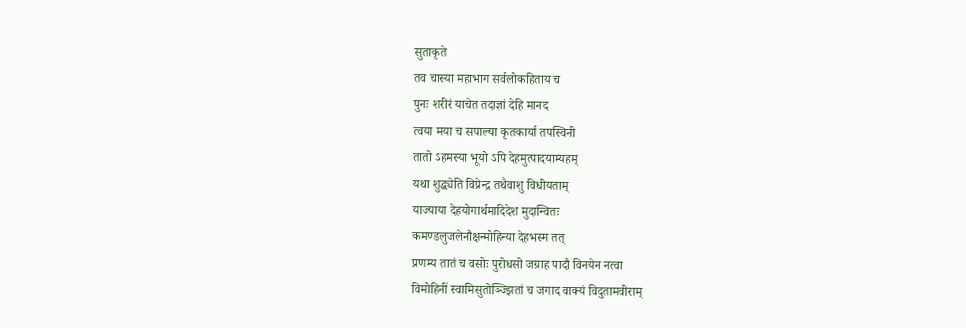सुताकृते
तव चास्या महाभाग सर्वलोकहिताय च
पुनः शरीरं याचेत तदाज्ञां देहि मानद
त्वया मया च सपाल्या कृतकार्या तपस्विनी
तातो ऽहमस्या भूयो ऽपि देहमुत्पादयाम्यहम्
यथा शुद्ध्येति विप्रेन्द्र तथैवाशु विधीयताम्
याज्याया देहयोगार्थमादिदेश मुदान्वितः
कमण्डलुजलेनौक्षन्मोहिन्या देहभस्म तत्
प्रणम्य तातं च वसोः पुरोधसो जग्राह पादौ विनयेन नत्वा
विमोहिनीं स्वामिसुतोञ्ज्झितां च जगाद वाक्यं विदुतामवीराम्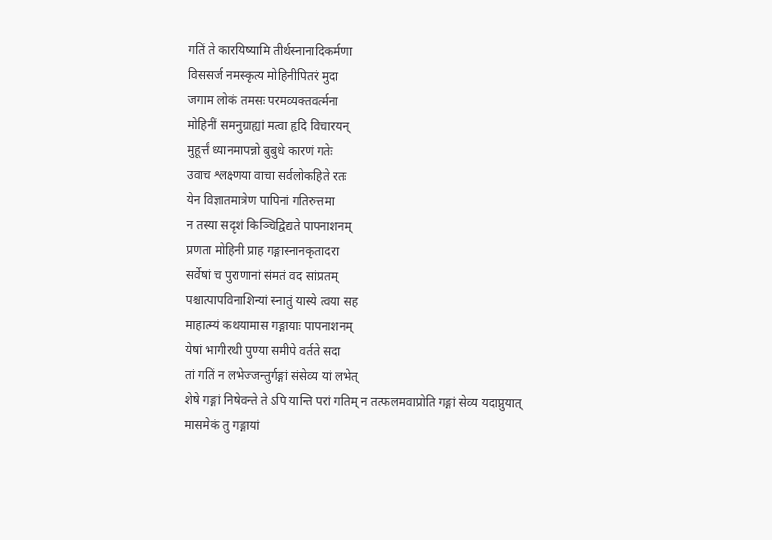गतिं ते कारयिष्यामि तीर्थस्नानादिकर्मणा
विससर्ज नमस्कृत्य मोहिनीपितरं मुदा
जगाम लोकं तमसः परमव्यक्तवर्त्मना
मोहिनीं समनुग्राह्यां मत्वा हृदि विचारयन्
मुहूर्त्तं ध्यानमापन्नो बुबुधे कारणं गतेः
उवाच श्लक्ष्णया वाचा सर्वलोकहिते रतः
येन विज्ञातमात्रेण पापिनां गतिरुत्तमा
न तस्या सदृशं किञ्चिद्विद्यते पापनाशनम्
प्रणता मोहिनी प्राह गङ्गास्नानकृतादरा
सर्वेषां च पुराणानां संमतं वद सांप्रतम्
पश्चात्पापविनाशिन्यां स्नातुं यास्ये त्वया सह
माहात्म्यं कथयामास गङ्गायाः पापनाशनम्
येषां भागीरथी पुण्या समीपे वर्तते सदा
तां गतिं न लभेज्जन्तुर्गङ्गां संसेव्य यां लभेत्
शेषे गङ्गां निषेवन्ते ते ऽपि यान्ति परां गतिम् न तत्फलमवाप्रोति गङ्गां सेव्य यदाप्नुयात्
मासमेकं तु गङ्गायां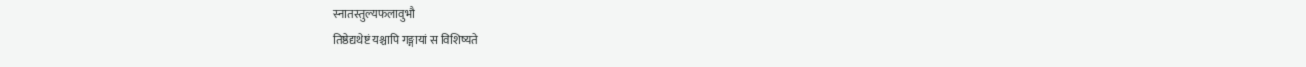स्नातस्तुल्यफलावुभौ
तिष्ठेद्यथेष्टं यश्चापि गङ्गायां स विशिष्यते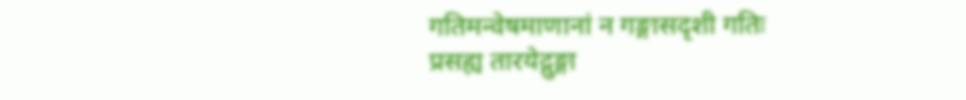गतिमन्वेषमाणानां न गङ्गासदृशी गतिः
प्रसह्य तारयेद्गुङ्गा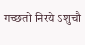गच्छतो निरये ऽशुचौ